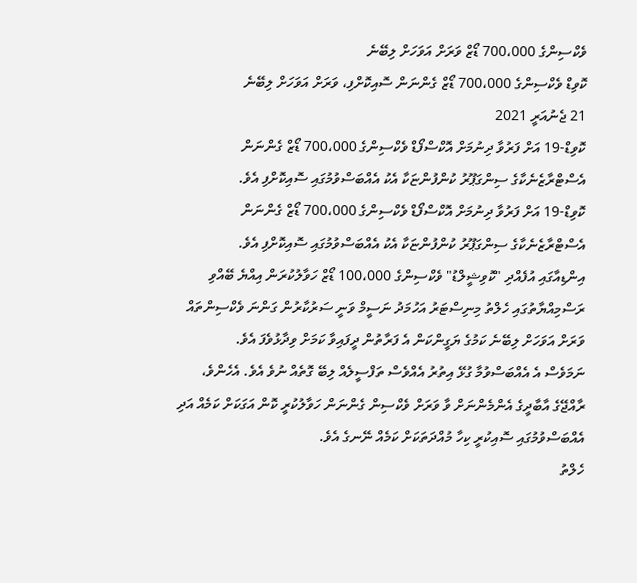ވެކްސިންގެ 700،000 ޑޯޒް ވަރަށް އަވަހަށް ލިބޭނެ
ކޮވިޑް ވެކްސިންގެ 700،000 ޑޯޒް ގެންނަން ސޮއިކޮށްފި، ވަރަށް އަވަހަށް ލިބޭނެ
21 ޖެނުއަރީ 2021
ކޮވިޑް-19 އަށް ފަރުވާ ދިނުމަށް އޮކްސްފޯޑް ވެކްސިންގެ 700،000 ޑޯޒް ގެންނަން އެސްޓްރާޒެނެކާގެ ސިންގަޕޫރު ކުންފުންޏަކާ އެކު އެއްބަސްވުމުގައި ސޮއިކޮށްފި އެވެ.
ކޮވިޑް-19 އަށް ފަރުވާ ދިނުމަށް އޮކްސްފޯޑް ވެކްސިންގެ 700،000 ޑޯޒް ގެންނަން އެސްޓްރާޒެނެކާގެ ސިންގަޕޫރު ކުންފުންޏަކާ އެކު އެއްބަސްވުމުގައި ސޮއިކޮށްފި އެވެ.
އިންޑިއާގައި އުފެއްދި "ކޮވިޝީލްޑު" ވެކްސިންގެ 100،000 ޑޯޒް ހަވާލުކުރަން އިއްޔެ ބޭއްވި ރަސްމިއްޔާތުގައި ހެލްތު މިނިސްޓަރު އަހުމަދު ނަސީމް ވަނީ ސަރުކާރުން ގަންނަ ވެކްސިންތައް ވަރަށް އަވަހަށް ލިބޭނެ ކަމުގެ ޔަގީންކަން އެ ފަރާތުން ދީފައިވާ ކަމަށް ވިދާޅުވެފަ އެވެ.
ނަމަވެސް އެ އެއްބަސްވުމާ ގުޅޭ އިތުރު އެއްވެސް ތަފްސީލެއް ލިބޭ ގޮތެއް ނުވެ އެވެ. އެހެންވެ، ރާއްޖޭގެ އާބާދީގެ އެންމެންނަށް ވާ ވަރަށް ވެކްސިން ގެންނަން ހަވާލުކުރީ ކޮން އަގަކަށް ކަމެއް އަދި އެއްބަސްވުމުގައި ސޮއިކުރީ ކިހާ މުއްދަތަކަށް ކަމެއް ނޭނގެ އެވެ.
ހެލްތު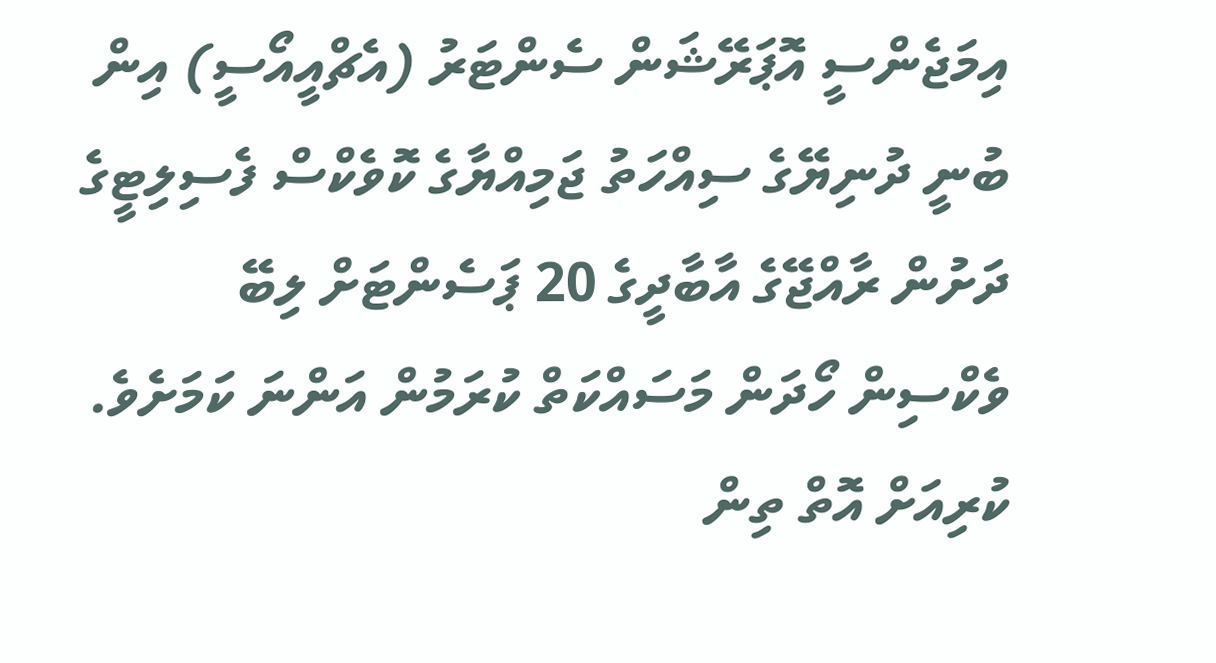އިމަޖެންސީ އޮޕަރޭޝަން ސެންޓަރު (އެޗްއީއޯސީ) އިން ބުނީ ދުނިޔޭގެ ސިއްހަތު ޖަމިއްޔާގެ ކޮވެކްސް ފެސިލިޓީގެ ދަށުން ރާއްޖޭގެ އާބާދީގެ 20 ޕަސެންޓަށް ލިބޭ ވެކްސިން ހޯދަން މަސައްކަތް ކުރަމުން އަންނަ ކަމަށެވެ. ކުރިއަށް އޮތް ތިން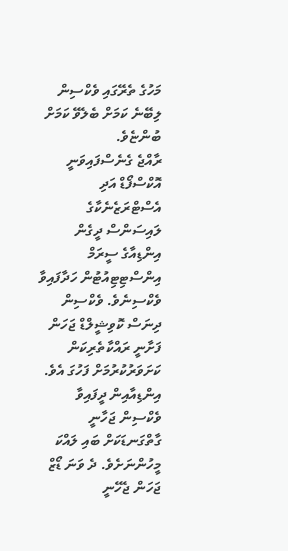މަހުގެ ތެރޭގައި ވެކްސިން ލިބޭނެ ކަމަށް ބެލެވޭ ކަމަށް ބުންޏެވެ.
ރާއްޖެ ގެނެސްފައިވަނީ އޮކްސްފޯޑް އަދި އެސްޓްރަޒެނެކާގެ ލައިސަންސް ދީގެން އިންޑިއާގެ ސީރަމް އިންސްޓިޓިއުޓުން ހަދާފައިވާ ވެކްސިނެވެ. ވެކްސިން ދިނަސް ކޮވިޝީލްޑް ޖަހަން ފަށާނީ ރައްކާތެރިކަން ކަށަވަރުކުރުމަށް ފަހުގަ އެވެ.
އިންޑިއާއިން ދީފައިވާ ވެކްސިން ޖަހާނީ ގާތްގަނޑަކަށް ބައި ލައްކަ މީހުންނަށެވެ. ދެ ވަނަ ޑޯޒް ޖަހަން ޖެހޭނީ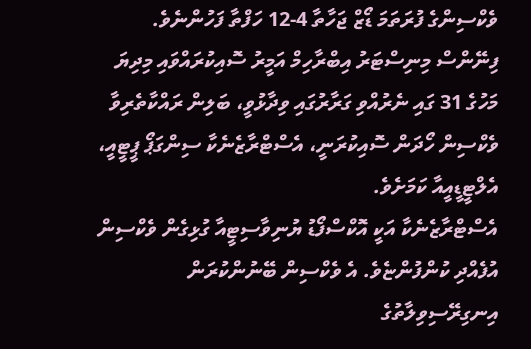ވެކްސިންގެ ފުރަތަމަ ޑޯޒް ޖަހާތާ 4-12 ހަފްތާ ފަހުންނެވެ.
ފިނޭންސް މިނިސްޓަރު އިބްރާހިމް އަމީރު ސޮއިކުރައްވައި މިދިޔަ މަހުގެ 31 ގައި ނެރުއްވި ގަރާރުގައި ވިދާޅުވީ، ބަލިން ރައްކާތެރިވާ ވެކްސިން ހޯދަން ސޮއިކުރަނީ، އެސްޓްރާޒެނެކާ ސިންގަޕޯ ޕީޓީއީ، އެލްޓީޑީއީއާ ކަމަށެވެ.
އެސްޓްރާޒެނެކާ އަކީ އޮކްސްފޯޑު ޔުނިވާސިޓީއާ ގުޅިގެން ވެކްސިން އުފެއްދި ކުންފުންޏެވެ. އެ ވެކްސިން ބޭނުންކުރަން އިނގިރޭސިވިލާތުގެ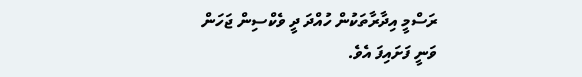ރަސްމީ އިދާރާތަކުން ހުއްދަ ދީ ވެކްސިން ޖަހަން ވަނީ ފަށައިފަ އެވެ.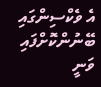އެ ވެކްސިންގައި ބޭނުންކޮށްފައި ވަނީ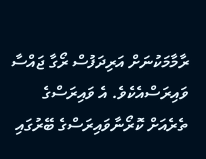ރާމާމަކުނަށް އަރިދަފުސް ރޯގާ ޖައްސާ ވައިރަސްއެކެވެ. އެ ވައިރަސްގެ ތެރެއަށް ކޮރޯނާވައިރަސްގެ ބޭރުގައި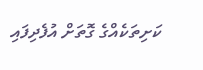ކަށިތަކެއްގެ ގޮތަށް އުފެދިފައި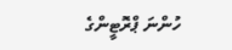ހުންނަ ޕްރޮޓީންގެ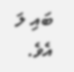ބައި ލަ އެވެ.